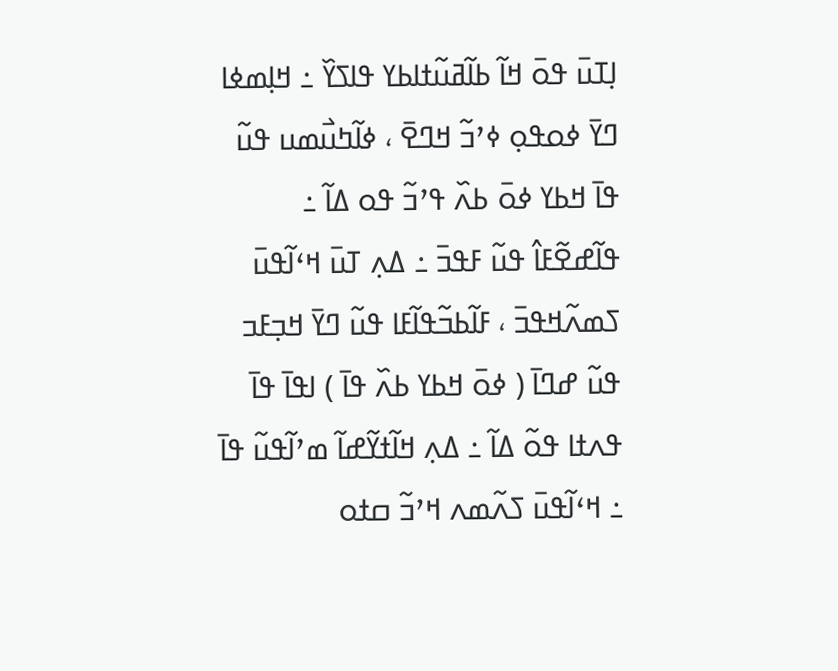ߊ߲ߠߎ߫ ߟߋ߫ ߞߊ߬ ߕߊ߬ߥߎ߬ߙߊߕߌ ߟߊߖߌ߰ ߸ ߞߊ߲ߘߦߊ ߣߌ߫ ߦߋߟߋ߲ ߦߴߏ߬ ߞߣߐ߫ ، ߦߊ߬ߤߎ߯ߘߎ ߟߎ߬ ߟߊ߫ ߞߕߌ ߦߋ߫ ߕߍ߰ ߟߴߏ߬ ߟߋ ߡߊ߬ ߸ ߟߊ߬ߝߐ߬ߓߊ߮ ߟߎ߬ ߓߟߏ߫ ߸ ߡߍ߲ ߠߎ߫ ߞߵߊ߬ߟߎ߫ ߖߘߍ߬ߞߟߏ߫ ، ߓߊ߬ߕߏ߬ߟߊ߬ߓߊ ߟߎ߬ ߣߌ߫ ߞߏ߲ߓߏ ߟߎ߬ ߝߣߊ߫ ( ߦߋ߫ ߞߕߌ ߕߍ߰ ߟߊ߫ ) ߊߟߊ߫ ߟߊ߫ ߟߍߙߊ ߟߋ߬ ߡߊ߬ ߸ ߡߍ߲ ߞߊ߬ߙߌ߬ߝߊ߬ ߘߴߊ߬ߟߎ߬ ߟߊ߫ ߸ ߞߵߊ߬ߟߎ߫ ߖߍ߬ߘߍ ߞߴߏ߬ ߛߙߋ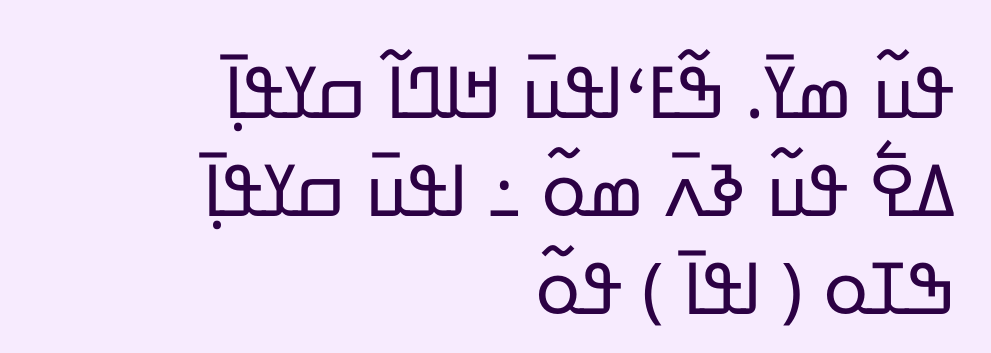ߟߎ߬ ߘߌ߫. ߒ߬ߓߵߊߟߎ߫ ߞߊߣߊ߬ ߛߌߟߊ߲߫ ߡߐ߱ ߟߎ߬ ߢߍ߫ ߘߋ߬ ߸ ߊߟߎ߫ ߛߌߟߊ߲߫ ߒߠߋ ( ߊߟߊ߫ ) ߟߋ߬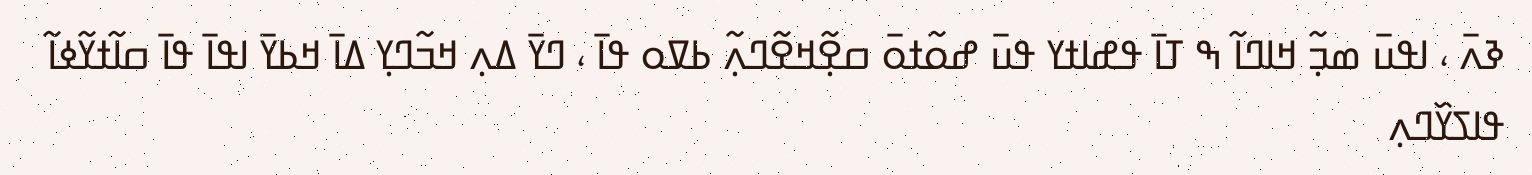ߢߍ߫ ، ߊߟߎ߫ ߘߏ߲߬ ߞߊߣߊ߬ ߒ ߠߊ߫ ߟߝߊߙߌ ߟߎ߫ ߝߋ߬ߙߋ߫ ߛߐ߲߬ߞߐ߬ߣߍ߲߬ ߕߜߋ ߟߊ߫ ، ߣߌ߫ ߡߍ߲ ߞߏ߬ߣߌ߲ ߡߊ߫ ߞߕߌ߫ ߊߟߊ߫ ߟߊ߫ ߛߊ߬ߙߌ߬ߦߊ߬ ߟߊߖߌ߰ߣߍ߲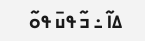ߡߊ߬ ߸ ߏ߬ ߟߎ߫ ߟߋ߬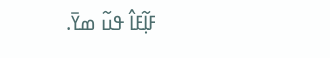ߓߊ߲߬ߓߊ߮ ߟߎ߬ ߘߌ߫.